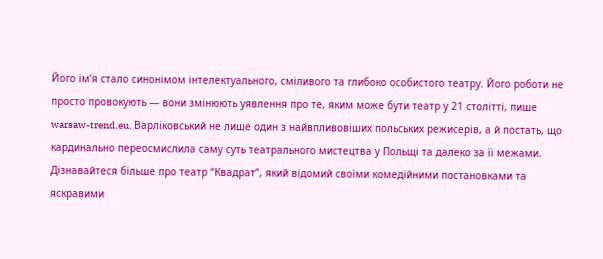Його імʼя стало синонімом інтелектуального, сміливого та глибоко особистого театру. Його роботи не просто провокують — вони змінюють уявлення про те, яким може бути театр у 21 столітті, пише warsaw-trend.eu. Варліковський не лише один з найвпливовіших польських режисерів, а й постать, що кардинально переосмислила саму суть театрального мистецтва у Польщі та далеко за її межами. Дізнавайтеся більше про театр “Квадрат”, який відомий своїми комедійними постановками та яскравими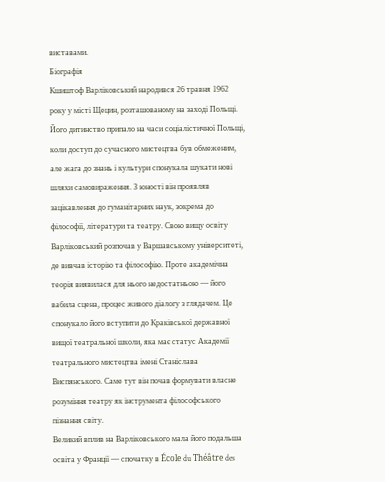виставами.
Біографія
Кшиштоф Варліковський народився 26 травня 1962 року у місті Щецин, розташованому на заході Польщі. Його дитинство припало на часи соціалістичної Польщі, коли доступ до сучасного мистецтва був обмеженим, але жага до знань і культури спонукала шукати нові шляхи самовираження. З юності він проявляв зацікавлення до гуманітарних наук, зокрема до філософії, літератури та театру. Свою вищу освіту Варліковський розпочав у Варшавському університеті, де вивчав історію та філософію. Проте академічна теорія виявилася для нього недостатньою — його вабила сцена, процес живого діалогу з глядачем. Це спонукало його вступити до Краківської державної вищої театральної школи, яка має статус Академії театрального мистецтва імені Станіслава Виспянського. Саме тут він почав формувати власне розуміння театру як інструмента філософського пізнання світу.
Великий вплив на Варліковського мала його подальша освіта у Франції — спочатку в École du Théâtre des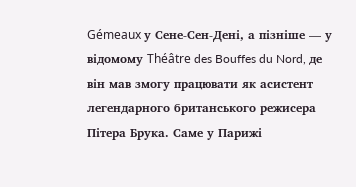Gémeaux у Сене-Сен-Дені, а пізніше — у відомому Théâtre des Bouffes du Nord, де він мав змогу працювати як асистент легендарного британського режисера Пітера Брука. Саме у Парижі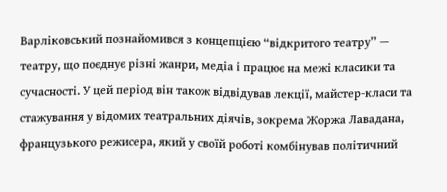Варліковський познайомився з концепцією “відкритого театру” — театру, що поєднує різні жанри, медіа і працює на межі класики та сучасності. У цей період він також відвідував лекції, майстер-класи та стажування у відомих театральних діячів, зокрема Жоржа Лавадана, французького режисера, який у своїй роботі комбінував політичний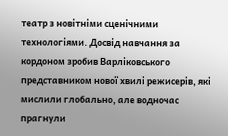театр з новітніми сценічними технологіями. Досвід навчання за кордоном зробив Варліковського представником нової хвилі режисерів, які мислили глобально, але водночас прагнули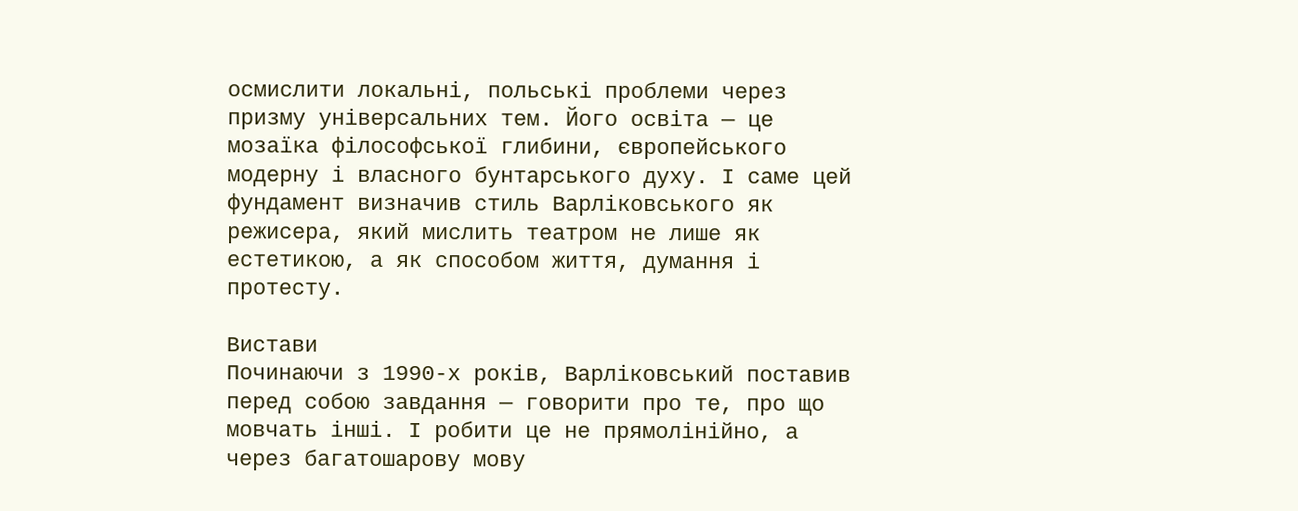осмислити локальні, польські проблеми через призму універсальних тем. Його освіта — це мозаїка філософської глибини, європейського модерну і власного бунтарського духу. І саме цей фундамент визначив стиль Варліковського як режисера, який мислить театром не лише як естетикою, а як способом життя, думання і протесту.

Вистави
Починаючи з 1990-х років, Варліковський поставив перед собою завдання — говорити про те, про що мовчать інші. І робити це не прямолінійно, а через багатошарову мову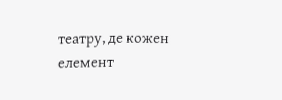театру, де кожен елемент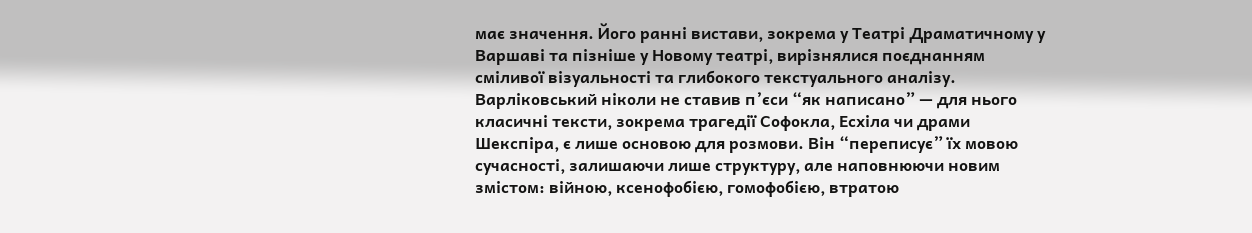має значення. Його ранні вистави, зокрема у Театрі Драматичному у Варшаві та пізніше у Новому театрі, вирізнялися поєднанням сміливої візуальності та глибокого текстуального аналізу. Варліковський ніколи не ставив п’єси “як написано” — для нього класичні тексти, зокрема трагедії Софокла, Есхіла чи драми Шекспіра, є лише основою для розмови. Він “переписує” їх мовою сучасності, залишаючи лише структуру, але наповнюючи новим змістом: війною, ксенофобією, гомофобією, втратою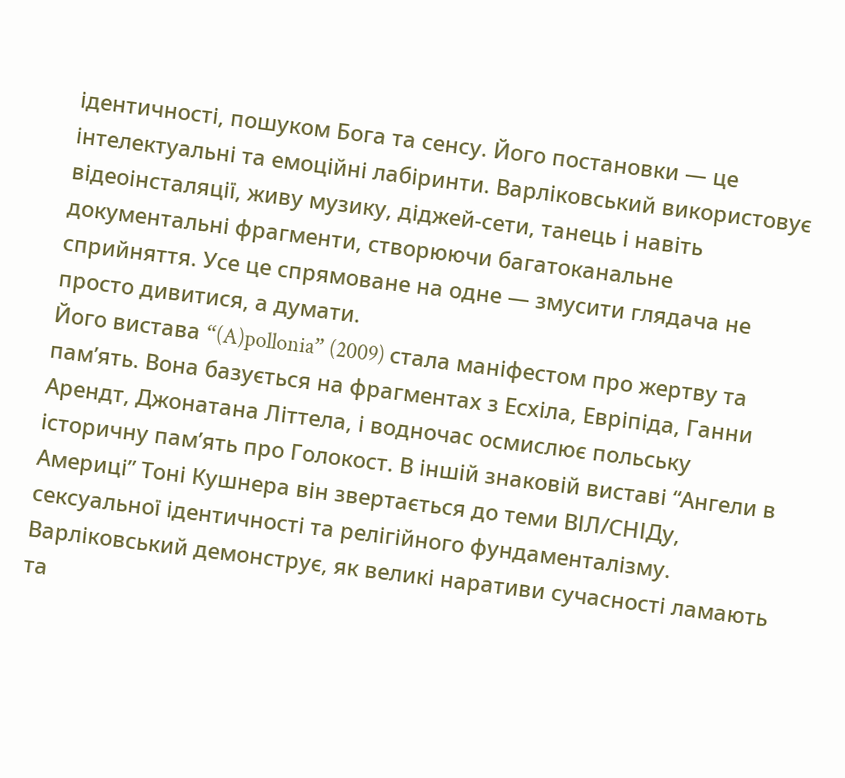ідентичності, пошуком Бога та сенсу. Його постановки — це інтелектуальні та емоційні лабіринти. Варліковський використовує відеоінсталяції, живу музику, діджей-сети, танець і навіть документальні фрагменти, створюючи багатоканальне сприйняття. Усе це спрямоване на одне — змусити глядача не просто дивитися, а думати.
Його вистава “(A)pollonia” (2009) стала маніфестом про жертву та пам’ять. Вона базується на фрагментах з Есхіла, Евріпіда, Ганни Арендт, Джонатана Літтела, і водночас осмислює польську історичну пам’ять про Голокост. В іншій знаковій виставі “Ангели в Америці” Тоні Кушнера він звертається до теми ВІЛ/СНІДу, сексуальної ідентичності та релігійного фундаменталізму. Варліковський демонструє, як великі наративи сучасності ламають та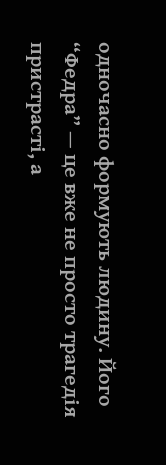одночасно формують людину. Його “Федра” — це вже не просто трагедія пристрасті, а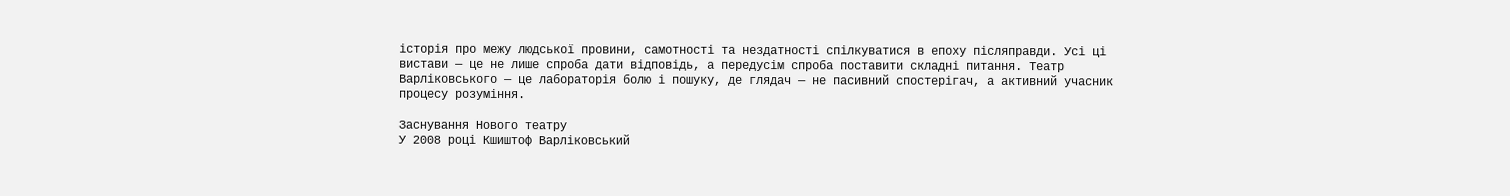історія про межу людської провини, самотності та нездатності спілкуватися в епоху післяправди. Усі ці вистави — це не лише спроба дати відповідь, а передусім спроба поставити складні питання. Театр Варліковського — це лабораторія болю і пошуку, де глядач — не пасивний спостерігач, а активний учасник процесу розуміння.

Заснування Нового театру
У 2008 році Кшиштоф Варліковський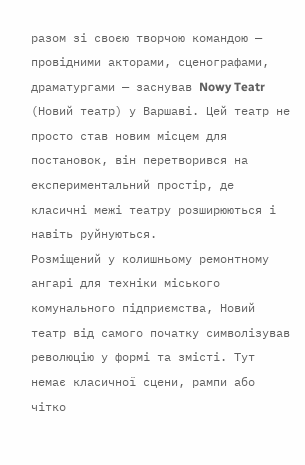разом зі своєю творчою командою — провідними акторами, сценографами, драматургами — заснував Nowy Teatr (Новий театр) у Варшаві. Цей театр не просто став новим місцем для постановок, він перетворився на експериментальний простір, де класичні межі театру розширюються і навіть руйнуються.
Розміщений у колишньому ремонтному ангарі для техніки міського комунального підприємства, Новий театр від самого початку символізував революцію у формі та змісті. Тут немає класичної сцени, рампи або чітко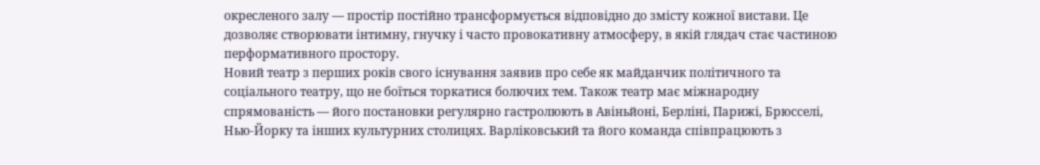окресленого залу — простір постійно трансформується відповідно до змісту кожної вистави. Це дозволяє створювати інтимну, гнучку і часто провокативну атмосферу, в якій глядач стає частиною перформативного простору.
Новий театр з перших років свого існування заявив про себе як майданчик політичного та соціального театру, що не боїться торкатися болючих тем. Також театр має міжнародну спрямованість — його постановки регулярно гастролюють в Авіньйоні, Берліні, Парижі, Брюсселі, Нью-Йорку та інших культурних столицях. Варліковський та його команда співпрацюють з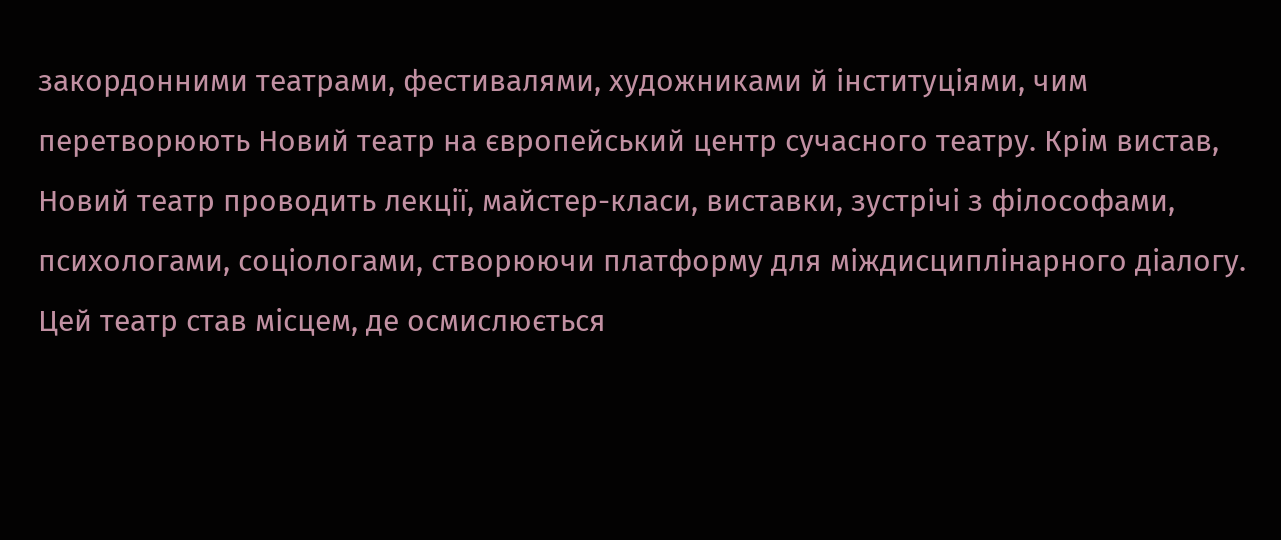закордонними театрами, фестивалями, художниками й інституціями, чим перетворюють Новий театр на європейський центр сучасного театру. Крім вистав, Новий театр проводить лекції, майстер-класи, виставки, зустрічі з філософами, психологами, соціологами, створюючи платформу для міждисциплінарного діалогу. Цей театр став місцем, де осмислюється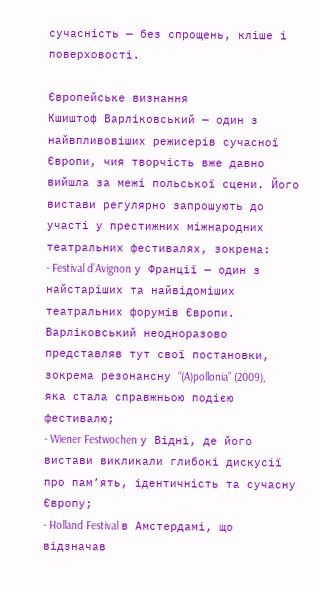сучасність — без спрощень, кліше і поверховості.

Європейське визнання
Кшиштоф Варліковський — один з найвпливовіших режисерів сучасної Європи, чия творчість вже давно вийшла за межі польської сцени. Його вистави регулярно запрошують до участі у престижних міжнародних театральних фестивалях, зокрема:
- Festival d’Avignon у Франції — один з найстаріших та найвідоміших театральних форумів Європи. Варліковський неодноразово представляв тут свої постановки, зокрема резонансну “(A)pollonia” (2009), яка стала справжньою подією фестивалю;
- Wiener Festwochen у Відні, де його вистави викликали глибокі дискусії про пам’ять, ідентичність та сучасну Європу;
- Holland Festival в Амстердамі, що відзначав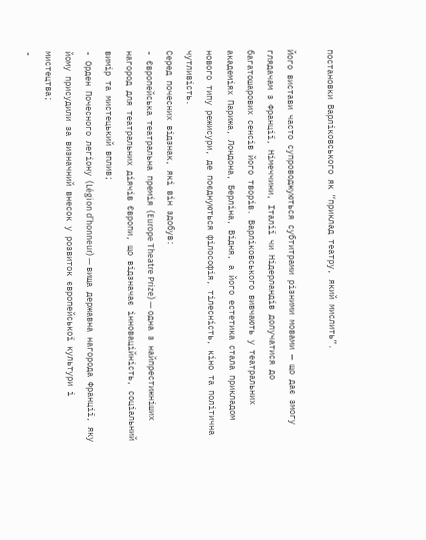постановки Варліковського як “приклад театру, який мислить”.

Його вистави часто супроводжуються субтитрами різними мовами — що дає змогу глядачам з Франції, Німеччини, Італії чи Нідерландів долучатися до багатошарових сенсів його творів. Варліковського вивчають у театральних академіях Парижа, Лондона, Берліна, Відня, а його естетика стала прикладом нового типу режисури, де поєднуються філософія, тілесність, кіно та політична чутливість.
Серед почесних відзнак, які він здобув:
- Європейська театральна премія (Europe Theatre Prize) — одна з найпрестижніших нагород для театральних діячів Європи, що відзначає інноваційність, соціальний вимір та мистецький вплив;
- Орден Почесного легіону (Légion d’honneur) — вища державна нагорода Франції, яку йому присудили за визначний внесок у розвиток європейської культури і мистецтва;
-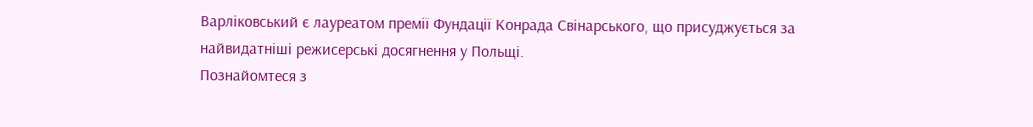Варліковський є лауреатом премії Фундації Конрада Свінарського, що присуджується за найвидатніші режисерські досягнення у Польщі.
Познайомтеся з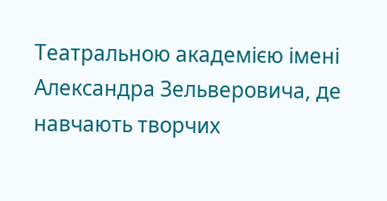Театральною академією імені Александра Зельверовича, де навчають творчих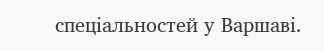спеціальностей у Варшаві.